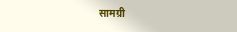सामग्री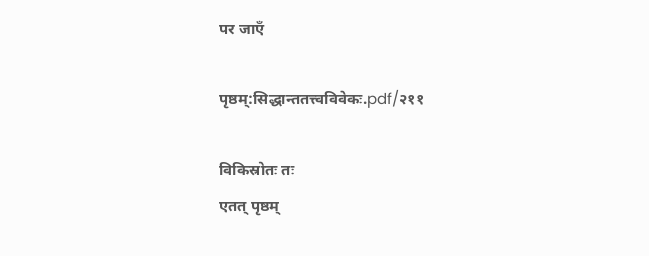पर जाएँ

पृष्ठम्:सिद्धान्ततत्त्वविवेकः.pdf/२११

विकिस्रोतः तः
एतत् पृष्ठम्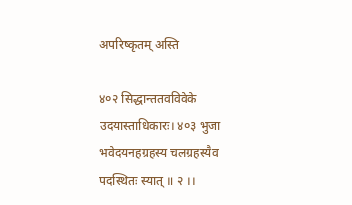अपरिष्कृतम् अस्ति

४०२ सिद्धान्ततवविवेके उदयास्ताधिकारः। ४०३ भुजा भवेदयनहग्रहस्य चलग्रहस्यैव पदस्थितः स्यात् ॥ २ ।।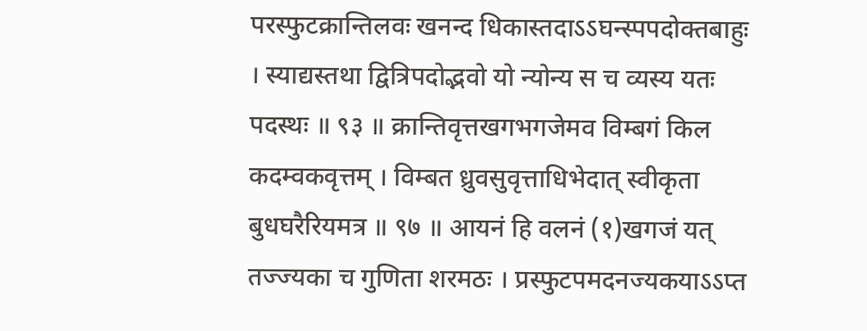परस्फुटक्रान्तिलवः खनन्द धिकास्तदाऽऽघन्स्पपदोक्तबाहुः । स्याद्यस्तथा द्वित्रिपदोद्भवो यो न्योन्य स च व्यस्य यतः पदस्थः ॥ ९३ ॥ क्रान्तिवृत्तखगभगजेमव विम्बगं किल कदम्वकवृत्तम् । विम्बत ध्रुवसुवृत्ताधिभेदात् स्वीकृता बुधघरैरियमत्र ॥ ९७ ॥ आयनं हि वलनं (१)खगजं यत् तज्ज्यका च गुणिता शरमठः । प्रस्फुटपमदनज्यकयाऽऽप्त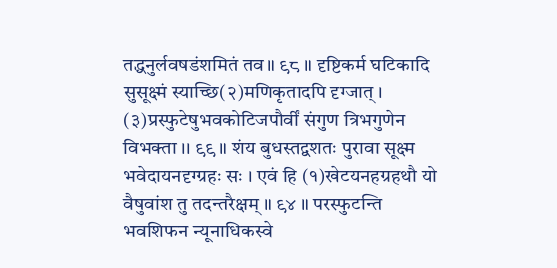तद्धनुर्लवषडंशमितं तव॥ ९८ ॥ दृष्टिकर्म घटिकादि सुसूक्ष्मं स्याच्छि(२)मणिकृतादपि दृग्जात् । (३)प्रस्फुटेषुभवकोटिजपौर्वीं संगुण त्रिभगुणेन विभक्ता ।। ९९ ॥ शंय बुधस्तद्वशतः पुरावा सूक्ष्म भवेदायनदृग्ग्रहः सः । एवं हि (१)खेटयनहग्रहथौ यो वैषुवांश तु तदन्तरैक्षम् ॥ ९४ ॥ परस्फुटन्ति भवशिफन न्यूनाधिकस्वे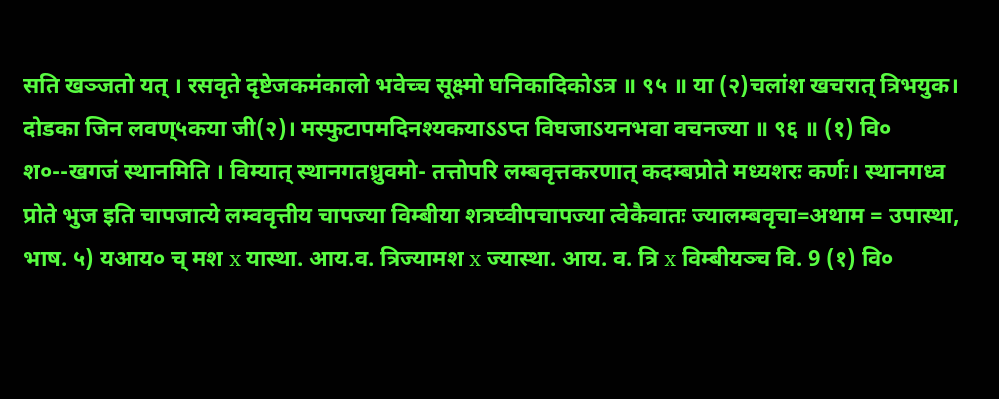सति खञ्जतो यत् । रसवृते दृष्टेजकमंकालो भवेच्च सूक्ष्मो घनिकादिकोऽत्र ॥ ९५ ॥ या (२)चलांश खचरात् त्रिभयुक। दोडका जिन लवण्५कया जी(२)। मस्फुटापमदिनश्यकयाऽऽप्त विघजाऽयनभवा वचनज्या ॥ ९६ ॥ (१) वि० श०--खगजं स्थानमिति । विम्यात् स्थानगतध्रुवमो- तत्तोपरि लम्बवृत्तकरणात् कदम्बप्रोते मध्यशरः कर्णः। स्थानगध्व प्रोते भुज इति चापजात्ये लम्ववृत्तीय चापज्या विम्बीया शत्रघ्वीपचापज्या त्वेकैवातः ज्यालम्बवृचा=अथाम = उपास्था, भाष. ५) यआय० च् मश x यास्था. आय.व. त्रिज्यामश x ज्यास्था. आय. व. त्रि x विम्बीयञ्च वि. 9 (१) वि०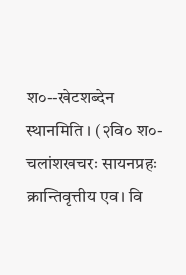श०--खेटशब्देन स्थानमिति । (२वि० श०-चलांशखचरः सायनप्रहः क्रान्तिवृत्तीय एव। वि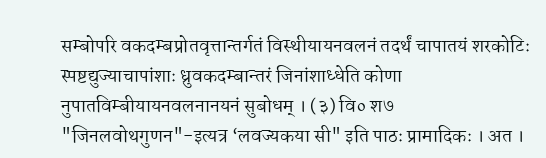सम्बोपरि वकदम्बप्रोतवृत्तान्तर्गतं विस्थीयायनवलनं तदर्थं चापातयं शरकोटिः स्पष्टद्युज्याचापांशाः ध्रुवकदम्बान्तरं जिनांशाध्धेति कोणा नुपातविम्बीयायनवलनानयनं सुबोधम् । (३) वि० श७ "जिनलवोथगुणन"-इत्यत्र ‘लवज्यकया सी" इति पाठः प्रामादिकः । अत ।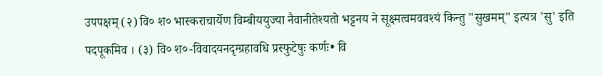उपपक्षम् (२) वि० श० भास्कराचार्येण विम्बीययुज्या नैवानीतेश्यतो भट्टनय ने सूक्ष्मत्वमववश्यं किन्तु "सुखमम्" इत्यत्र 'सु' इति पदपूकमिव । (३) वि० श०-विवादयनदृग्ग्रहावधि प्रस्फुटेषुः कर्णः• वि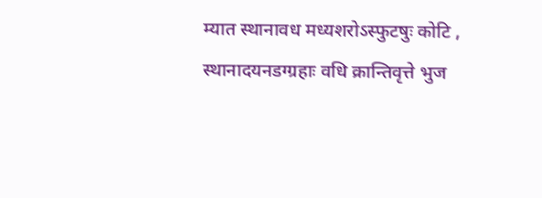म्यात स्थानावध मध्यशरोऽस्फुटषुः कोटि , स्थानादयनडग्ग्रहाः वधि क्रान्तिवृत्ते भुज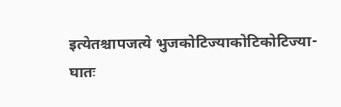इत्येतश्चापजत्ये भुजकोटिज्याकोटिकोटिज्या- घातः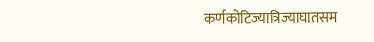कर्णकोटिज्यात्रिज्याघातसम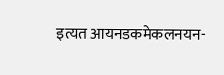इत्यत आयनडकमेकलनयन-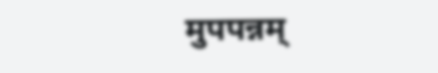मुपपन्नम्